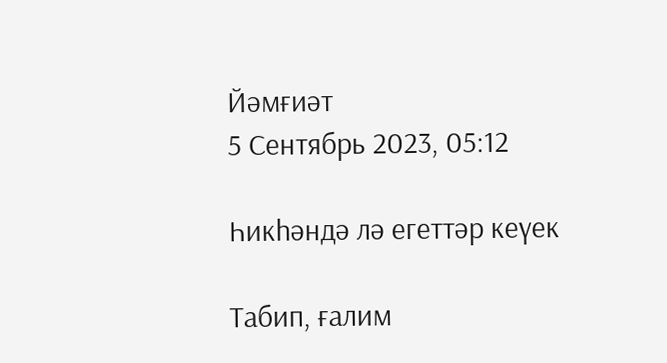Йәмғиәт
5 Сентябрь 2023, 05:12

Һикһәндә лә егеттәр кеүек

Табип, ғалим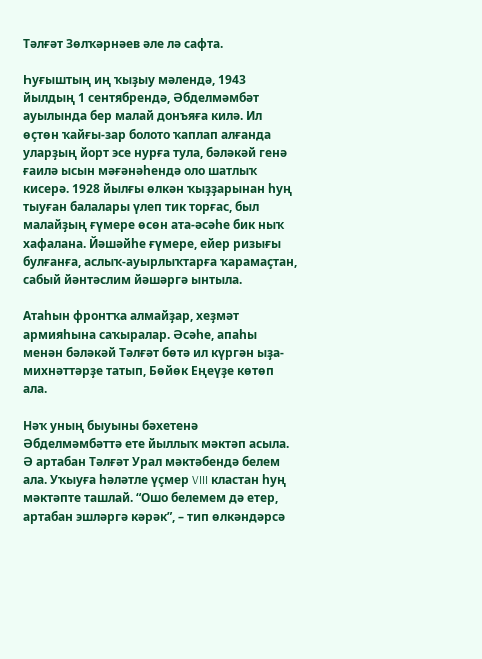Тәлғәт Зөлҡәрнәев әле лә сафта.

Һуғыштың иң ҡыҙыу мәлендә, 1943 йылдың 1 сентябрендә, Әбделмәмбәт ауылында бер малай донъяға килә. Ил өҫтөн ҡайғы-зар болото ҡаплап алғанда уларҙың йорт эсе нурға тула, бәләкәй генә ғаилә ысын мәғәнәһендә оло шатлыҡ кисерә. 1928 йылғы өлкән ҡыҙҙарынан һуң тыуған балалары үлеп тик торғас, был малайҙың ғүмере өсөн ата-әсәһе бик ныҡ хафалана. Йәшәйһе ғүмере, ейер ризығы булғанға, аслыҡ-ауырлыҡтарға ҡарамаҫтан, сабый йәнтәслим йәшәргә ынтыла.

Атаһын фронтҡа алмайҙар, хеҙмәт армияһына саҡыралар. Әсәһе, апаһы менән бәләкәй Тәлғәт бөтә ил күргән ыҙа-михнәттәрҙе татып, Бөйөк Еңеүҙе көтөп ала.

Нәҡ уның быуыны бәхетенә Әбделмәмбәттә ете йыллыҡ мәктәп асыла. Ә артабан Тәлғәт Урал мәктәбендә белем ала. Уҡыуға һәләтле үҫмер VIII кластан һуң мәктәпте ташлай. “Ошо белемем дә етер, артабан эшләргә кәрәк”, – тип өлкәндәрсә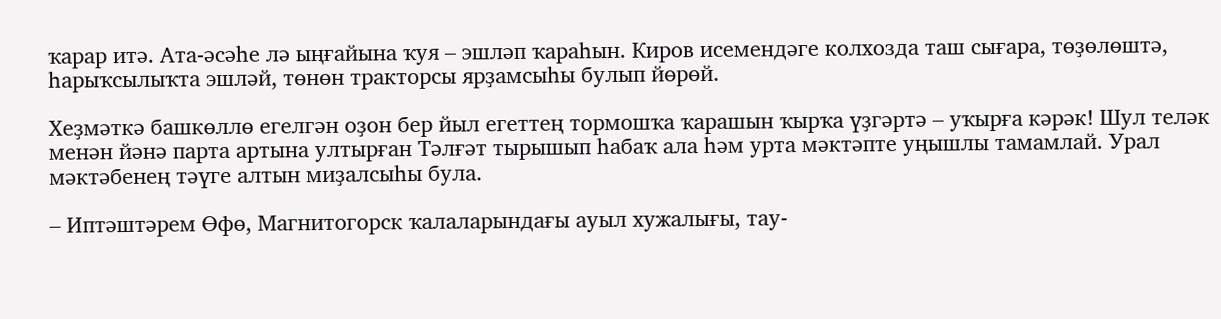ҡарар итә. Ата-әсәһе лә ыңғайына ҡуя – эшләп ҡараһын. Киров исемендәге колхозда таш сығара, төҙөлөштә, һарыҡсылыҡта эшләй, төнөн тракторсы ярҙамсыһы булып йөрөй.

Хеҙмәткә башкөллө егелгән оҙон бер йыл егеттең тормошҡа ҡарашын ҡырҡа үҙгәртә – уҡырға кәрәк! Шул теләк менән йәнә парта артына ултырған Тәлғәт тырышып һабаҡ ала һәм урта мәктәпте уңышлы тамамлай. Урал мәктәбенең тәүге алтын миҙалсыһы була.

– Иптәштәрем Өфө, Магнитогорск ҡалаларындағы ауыл хужалығы, тау-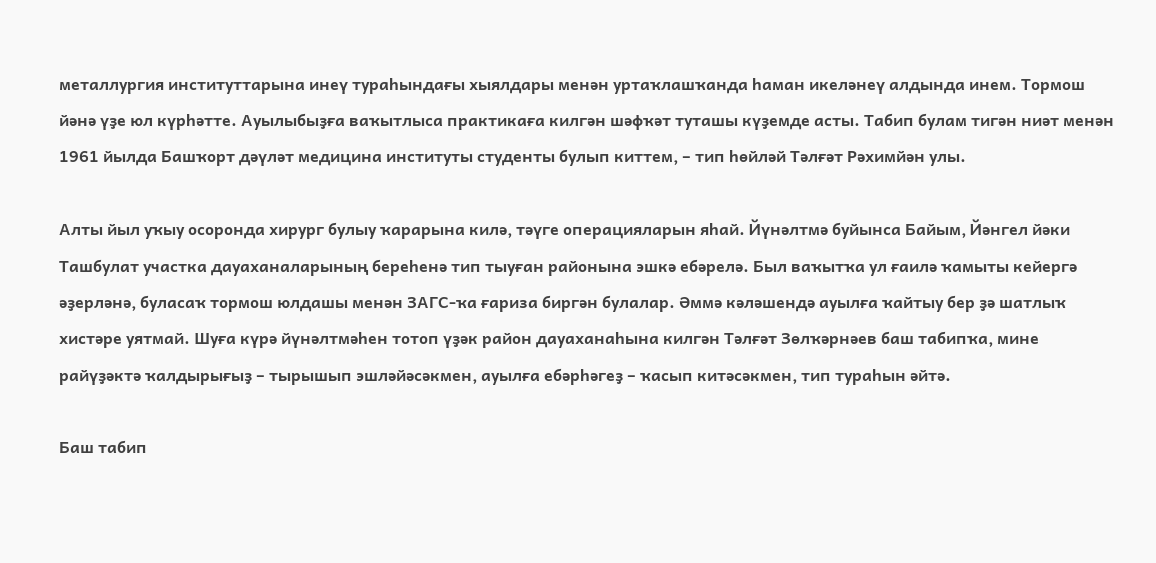металлургия институттарына инеү тураһындағы хыялдары менән уртаҡлашҡанда һаман икеләнеү алдында инем. Тормош йәнә үҙе юл күрһәтте. Ауылыбыҙға ваҡытлыса практикаға килгән шәфҡәт туташы күҙемде асты. Табип булам тигән ниәт менән 1961 йылда Башҡорт дәүләт медицина институты студенты булып киттем, – тип һөйләй Тәлғәт Рәхимйән улы.

Алты йыл уҡыу осоронда хирург булыу ҡарарына килә, тәүге операцияларын яһай. Йүнәлтмә буйынса Байым, Йәнгел йәки Ташбулат участка дауаханаларының береһенә тип тыуған районына эшкә ебәрелә. Был ваҡытҡа ул ғаилә ҡамыты кейергә әҙерләнә, буласаҡ тормош юлдашы менән ЗАГС-ҡа ғариза биргән булалар. Әммә кәләшендә ауылға ҡайтыу бер ҙә шатлыҡ хистәре уятмай. Шуға күрә йүнәлтмәһен тотоп үҙәк район дауаханаһына килгән Тәлғәт Зөлҡәрнәев баш табипҡа, мине райүҙәктә ҡалдырығыҙ – тырышып эшләйәсәкмен, ауылға ебәрһәгеҙ – ҡасып китәсәкмен, тип тураһын әйтә.

Баш табип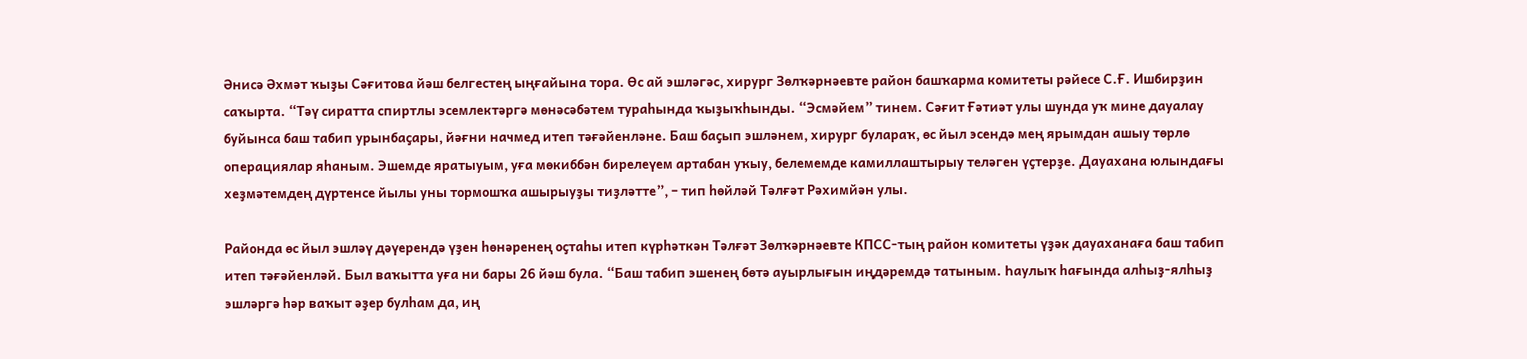Әнисә Әхмәт ҡыҙы Сәғитова йәш белгестең ыңғайына тора. Өс ай эшләгәс, хирург Зөлҡәрнәевте район башҡарма комитеты рәйесе С.Ғ. Ишбирҙин саҡырта. “Тәү сиратта спиртлы эсемлектәргә мөнәсәбәтем тураһында ҡыҙыҡһынды. “Эсмәйем” тинем. Сәғит Ғәтиәт улы шунда уҡ мине дауалау буйынса баш табип урынбаҫары, йәғни начмед итеп тәғәйенләне. Баш баҫып эшләнем, хирург булараҡ, өс йыл эсендә мең ярымдан ашыу төрлө операциялар яһаным. Эшемде яратыуым, уға мөкиббән бирелеүем артабан уҡыу, белемемде камиллаштырыу теләген үҫтерҙе. Дауахана юлындағы хеҙмәтемдең дүртенсе йылы уны тормошҡа ашырыуҙы тиҙләтте”, – тип һөйләй Тәлғәт Рәхимйән улы.

Районда өс йыл эшләү дәүерендә үҙен һөнәренең оҫтаһы итеп күрһәткән Тәлғәт Зөлҡәрнәевте КПСС-тың район комитеты үҙәк дауаханаға баш табип итеп тәғәйенләй. Был ваҡытта уға ни бары 26 йәш була. “Баш табип эшенең бөтә ауырлығын иңдәремдә татыным. Һаулыҡ һағында алһыҙ-ялһыҙ эшләргә һәр ваҡыт әҙер булһам да, иң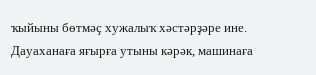ҡыйыны бөтмәҫ хужалыҡ хәстәрҙәре ине. Дауаханаға яғырға утыны кәрәк, машинаға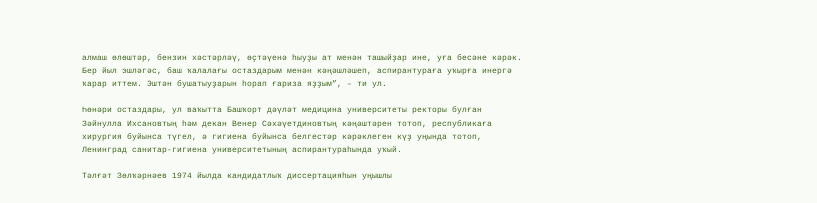алмаш өлөштәр, бензин хәстәрләү, өҫтәүенә һыуҙы ат менән ташыйҙар ине, уға бесәне кәрәк. Бер йыл эшләгәс, баш ҡалалағы остаздарым менән кәңәшләшеп, аспирантураға уҡырға инергә ҡарар иттем. Эштән бушатыуҙарын һорап ғариза яҙҙым”, – ти ул.

Һөнәри остаздары, ул ваҡытта Башҡорт дәүләт медицина университеты ректоры булған Зәйнулла Ихсановтың һәм декан Венер Сәхәүетдиновтың кәңәштәрен тотоп, республикаға хирургия буйынса түгел, ә гигиена буйынса белгестәр кәрәклеген күҙ уңында тотоп, Ленинград санитар-гигиена университетының аспирантураһында уҡый.

Тәлғәт Зөлҡәрнәев 1974 йылда кандидатлыҡ диссертацияһын уңышлы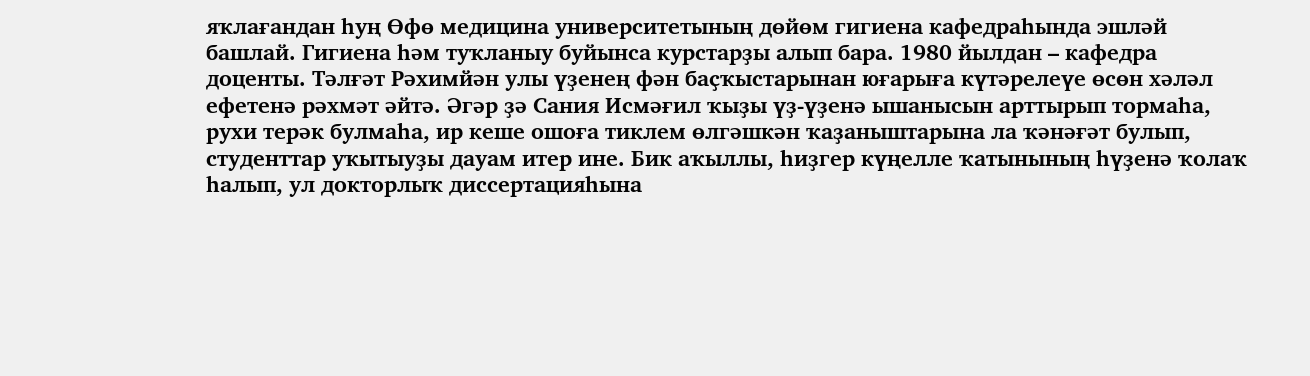яҡлағандан һуң Өфө медицина университетының дөйөм гигиена кафедраһында эшләй башлай. Гигиена һәм туҡланыу буйынса курстарҙы алып бара. 1980 йылдан – кафедра доценты. Тәлғәт Рәхимйән улы үҙенең фән баҫҡыстарынан юғарыға күтәрелеүе өсөн хәләл ефетенә рәхмәт әйтә. Әгәр ҙә Сания Исмәғил ҡыҙы үҙ-үҙенә ышанысын арттырып тормаһа, рухи терәк булмаһа, ир кеше ошоға тиклем өлгәшкән ҡаҙаныштарына ла ҡәнәғәт булып, студенттар уҡытыуҙы дауам итер ине. Бик аҡыллы, һиҙгер күңелле ҡатынының һүҙенә ҡолаҡ һалып, ул докторлыҡ диссертацияһына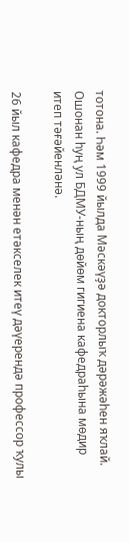тотона. Һәм 1999 йылда Мәскәүҙә докторлыҡ дәрәжәһен яҡлай. Ошонан һуң ул БДМУ-ның дөйөм гигиена кафедраһына мөдир итеп тәғәйенләнә.

26 йыл кафедра менән етәкселек итеү дәүерендә профессор ҡулы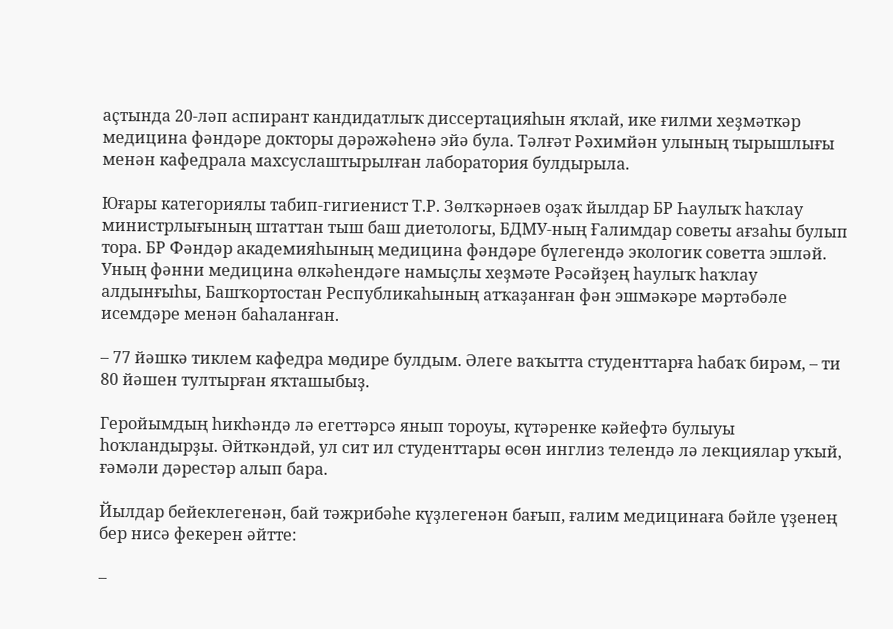аҫтында 20-ләп аспирант кандидатлыҡ диссертацияһын яҡлай, ике ғилми хеҙмәткәр медицина фәндәре докторы дәрәжәһенә эйә була. Тәлғәт Рәхимйән улының тырышлығы менән кафедрала махсуслаштырылған лаборатория булдырыла.

Юғары категориялы табип-гигиенист Т.Р. Зөлҡәрнәев оҙаҡ йылдар БР Һаулыҡ һаҡлау министрлығының штаттан тыш баш диетологы, БДМУ-ның Ғалимдар советы ағзаһы булып тора. БР Фәндәр академияһының медицина фәндәре бүлегендә экологик советта эшләй. Уның фәнни медицина өлкәһендәге намыҫлы хеҙмәте Рәсәйҙең һаулыҡ һаҡлау алдынғыһы, Башҡортостан Республикаһының атҡаҙанған фән эшмәкәре мәртәбәле исемдәре менән баһаланған.

– 77 йәшкә тиклем кафедра мөдире булдым. Әлеге ваҡытта студенттарға һабаҡ бирәм, – ти 80 йәшен тултырған яҡташыбыҙ.

Геройымдың һикһәндә лә егеттәрсә янып тороуы, күтәренке кәйефтә булыуы һоҡландырҙы. Әйткәндәй, ул сит ил студенттары өсөн инглиз телендә лә лекциялар уҡый, ғәмәли дәрестәр алып бара.

Йылдар бейеклегенән, бай тәжрибәһе күҙлегенән бағып, ғалим медицинаға бәйле үҙенең бер нисә фекерен әйтте:

–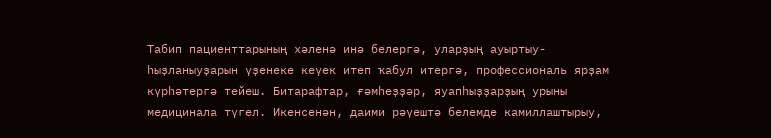Табип пациенттарының хәленә инә белергә, уларҙың ауыртыу-һыҙланыуҙарын үҙенеке кеүек итеп ҡабул итергә, профессиональ ярҙам күрһәтергә тейеш. Битарафтар, ғәмһеҙҙәр, яуапһыҙҙарҙың урыны медицинала түгел. Икенсенән, даими рәүештә белемде камиллаштырыу,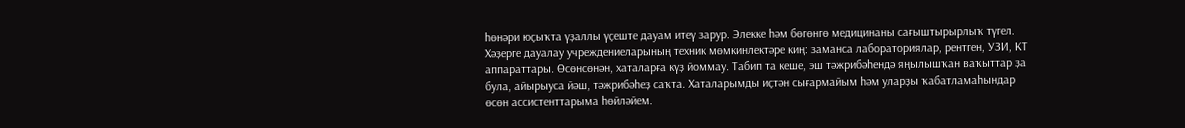һөнәри юҫыҡта үҙаллы үҫеште дауам итеү зарур. Элекке һәм бөгөнгө медицинаны сағыштырырлыҡ түгел. Хәҙерге дауалау учреждениеларының техник мөмкинлектәре киң: заманса лабораториялар, рентген, УЗИ, КТ аппараттары. Өсөнсөнән, хаталарға күҙ йоммау. Табип та кеше, эш тәжрибәһендә яңылышҡан ваҡыттар ҙа була, айырыуса йәш, тәжрибәһеҙ саҡта. Хаталарымды иҫтән сығармайым һәм уларҙы ҡабатламаһындар өсөн ассистенттарыма һөйләйем.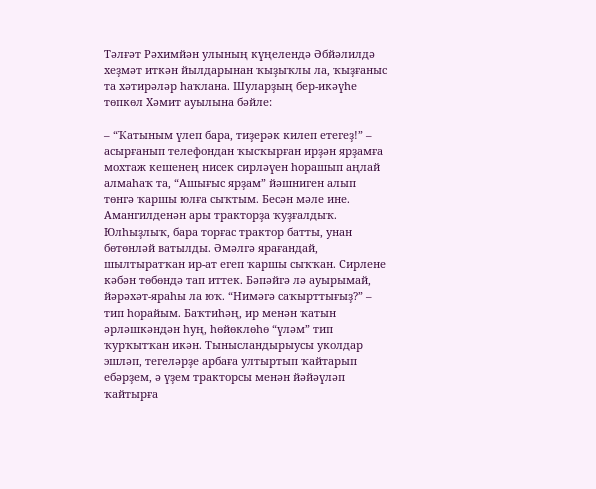Тәлғәт Рәхимйән улының күңелендә Әбйәлилдә хеҙмәт иткән йылдарынан ҡыҙыҡлы ла, ҡыҙғаныс та хәтирәләр һаҡлана. Шуларҙың бер-икәүһе төпкөл Хәмит ауылына бәйле:

– “Ҡатыным үлеп бара, тиҙерәк килеп етегеҙ!” – асырғанып телефондан ҡысҡырған ирҙән ярҙамға мохтаж кешенең нисек сирләүен һорашып аңлай алмаһаҡ та, “Ашығыс ярҙам” йәшниген алып төнгә ҡаршы юлға сыҡтым. Бесән мәле ине. Амангилденән ары тракторҙа ҡуҙғалдыҡ. Юлһыҙлыҡ, бара торғас трактор батты, унан бөтөнләй ватылды. Әмәлгә ярағандай, шылтыратҡан ир-ат егеп ҡаршы сыҡҡан. Сирлене кәбән төбөндә тап иттек. Бәпәйгә лә ауырымай, йәрәхәт-яраһы ла юҡ. “Нимәгә саҡырттығыҙ?” – тип һорайым. Баҡтиһәң, ир менән ҡатын әрләшкәндән һуң, һөйөклөһө “үләм” тип ҡурҡытҡан икән. Тынысландырыусы уколдар эшләп, тегеләрҙе арбаға ултыртып ҡайтарып ебәрҙем, ә үҙем тракторсы менән йәйәүләп ҡайтырға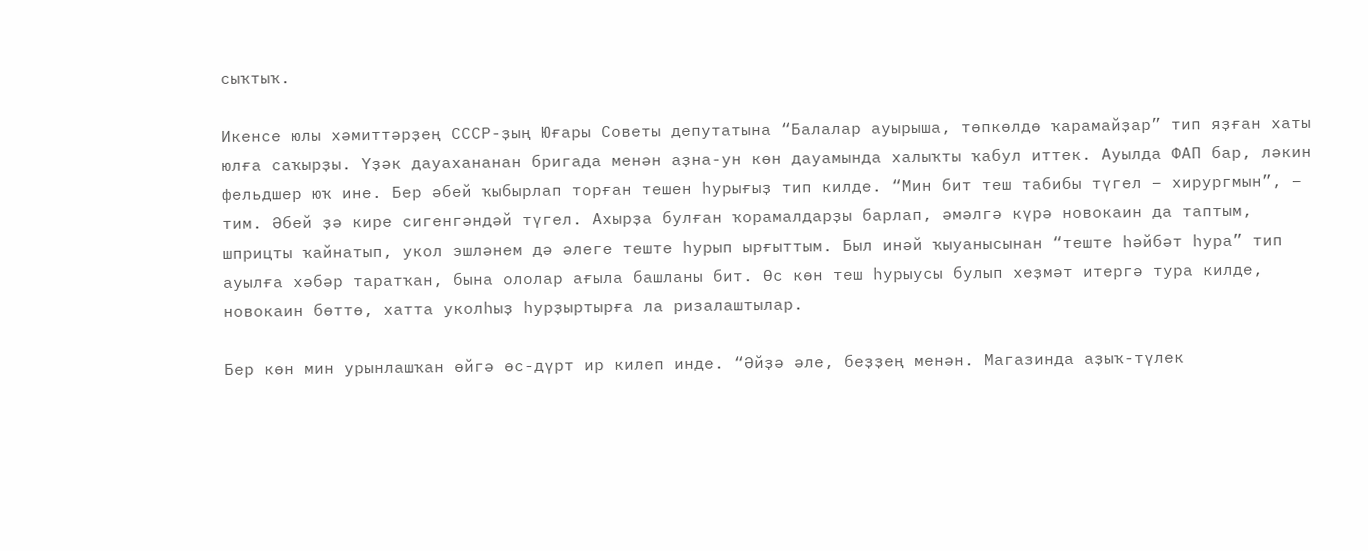сыҡтыҡ.

Икенсе юлы хәмиттәрҙең СССР-ҙың Юғары Советы депутатына “Балалар ауырыша, төпкөлдө ҡарамайҙар” тип яҙған хаты юлға саҡырҙы. Үҙәк дауахананан бригада менән аҙна-ун көн дауамында халыҡты ҡабул иттек. Ауылда ФАП бар, ләкин фельдшер юҡ ине. Бер әбей ҡыбырлап торған тешен һурығыҙ тип килде. “Мин бит теш табибы түгел – хирургмын”, – тим. Әбей ҙә кире сигенгәндәй түгел. Ахырҙа булған ҡорамалдарҙы барлап, әмәлгә күрә новокаин да таптым, шприцты ҡайнатып, укол эшләнем дә әлеге теште һурып ырғыттым. Был инәй ҡыуанысынан “теште һәйбәт һура” тип ауылға хәбәр таратҡан, бына ололар ағыла башланы бит. Өс көн теш һурыусы булып хеҙмәт итергә тура килде, новокаин бөттө, хатта уколһыҙ һурҙыртырға ла ризалаштылар.

Бер көн мин урынлашҡан өйгә өс-дүрт ир килеп инде. “Әйҙә әле, беҙҙең менән. Магазинда аҙыҡ-түлек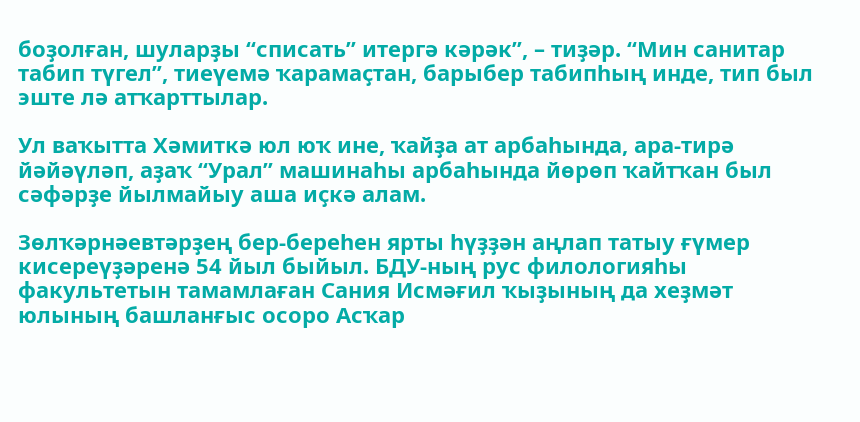боҙолған, шуларҙы “списать” итергә кәрәк”, – тиҙәр. “Мин санитар табип түгел”, тиеүемә ҡарамаҫтан, барыбер табипһың инде, тип был эште лә атҡарттылар.

Ул ваҡытта Хәмиткә юл юҡ ине, ҡайҙа ат арбаһында, ара-тирә йәйәүләп, аҙаҡ “Урал” машинаһы арбаһында йөрөп ҡайтҡан был сәфәрҙе йылмайыу аша иҫкә алам.

Зөлҡәрнәевтәрҙең бер-береһен ярты һүҙҙән аңлап татыу ғүмер кисереүҙәренә 54 йыл быйыл. БДУ-ның рус филологияһы факультетын тамамлаған Сания Исмәғил ҡыҙының да хеҙмәт юлының башланғыс осоро Асҡар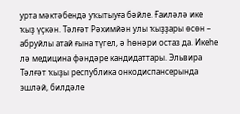урта мәктәбендә уҡытыуға бәйле. Ғаиләлә ике ҡыҙ үҫкән. Тәлғәт Рәхимйән улы ҡыҙҙары өсөн – абруйлы атай ғына түгел, ә һөнәри остаз да. Икеһе лә медицина фәндәре кандидаттары. Эльвира Тәлғәт ҡыҙы республика онкодиспансерында эшләй, билдәле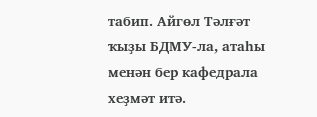табип. Айгөл Тәлғәт ҡыҙы БДМУ-ла, атаһы менән бер кафедрала хеҙмәт итә.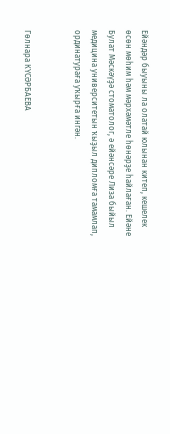Ейәндәр быуыны ла олатай юлынан китеп, кешелек өсөн мөһим һәм мәрхәмәтле һөнәрҙе һайлаған. Ейәне Булат Мәскәүҙә стоматолог, ә ейәнсәре Лиза быйыл медицина университетын ҡыҙыл дипломға тамамлап, ординатураға уҡырға ингән.


Гөлнара КҮСӘРБАЕВА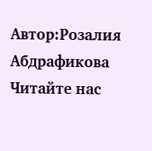Автор:Розалия Абдрафикова
Читайте нас